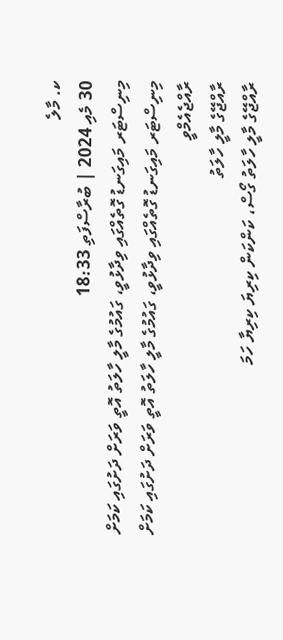ކ. މާލެ
30 މެއި 2024 | ބުރާސްފަތި 18:33
މިނިސްޓަރ މައިގަނޑު ގޮތެއްގައި ވިދާޅުވީ، ގައުމުގެ މާލީ ހާލަތު އޮތީ ވަރަށް ދަށުގައި ކަމަށް
މިނިސްޓަރ މައިގަނޑު ގޮތެއްގައި ވިދާޅުވީ، ގައުމުގެ މާލީ ހާލަތު އޮތީ ވަރަށް ދަށުގައި ކަމަށް
ރާއްޖެއެމްވީ
ރާއްޖޭގެ މާލީ ހާލަތު
ރާއްޖޭގެ މާލީ ހާލަތު ގޯސް، ކަންކަން ކިރިޔަ ކިރިޔާ ހަމަ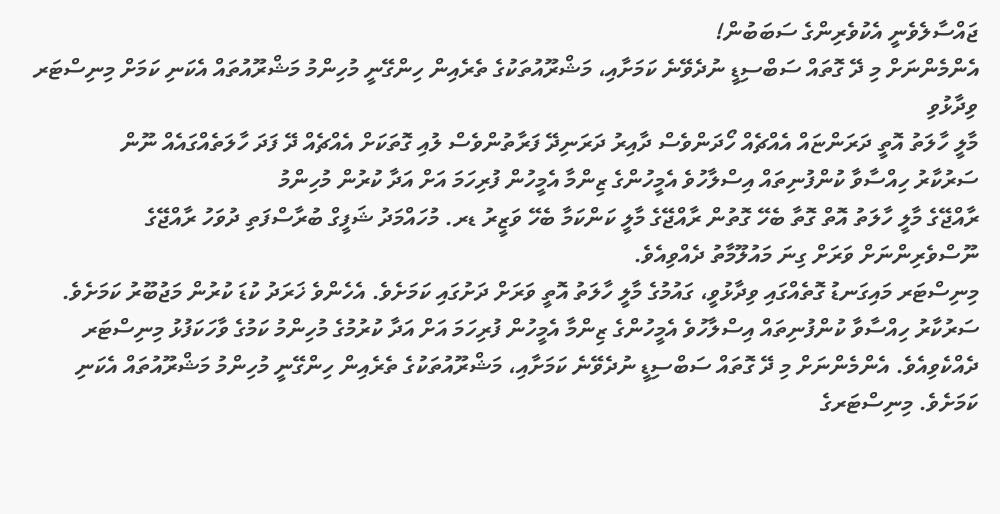ޖައްސާލެވެނީ އެކުވެރިންގެ ސަބަބުން!
އެންމެންނަށް މި ދޭ ގޮތައް ސަބްސިޑީ ނުދެވޭނެ ކަމަށާއި، މަޝްރޫއުތަކުގެ ތެރެއިން ހިންގޭނީ މުހިންމު މަޝްރޫއުތައް އެކަނި ކަމަށް މިނިސްޓަރ ވިދާޅުވި
މާލީ ހާލަތު އޮތީ ދަރަންޏައް އެއްޗެއް ހޯދަންވެސް ދާއިރު ދަރަނިދޭ ފަރާތުންވެސް ލުއި ގޮތަކަށް އެއްޗެއް ދޭ ފަދަ ހާލަތެއްގައެއް ނޫން
ސަރުކާރު ހިއްސާވާ ކުންފުނިތައް އިސްލާހުވެ އެމީހުންގެ ޒިންމާ އެމީހުން ފުރިހަމަ އަށް އަދާ ކުރުން މުހިންމު
ރާއްޖޭގެ މާލީ ހާލަތު އޮތް ގޮތާ ބެހޭ ގޮތުން ރާއްޖޭގެ މާލީ ކަންކަމާ ބެހޭ ވަޒީރު ޑރ. މުހައްމަދު ޝަފީގް ބުރާސްފަތި ދުވަހު ރާއްޖޭގެ ނޫސްވެރިންނަށް ވަރަށް ގިނަ މައުލޫމާތު ދެއްވިއެވެ.
މިނިސްޓަރ މައިގަނޑު ގޮތެއްގައި ވިދާޅުވީ، ގައުމުގެ މާލީ ހާލަތު އޮތީ ވަރަށް ދަށުގައި ކަމަށެވެ. އެހެންވެ ޚަރަދު ކުޑަ ކުރުން މަޖުބޫރު ކަމަށެވެ. ސަރުކާރު ހިއްސާވާ ކުންފުނިތައް އިސްލާހުވެ އެމީހުންގެ ޒިންމާ އެމީހުން ފުރިހަމަ އަށް އަދާ ކުރުމުގެ މުހިންމު ކަމުގެ ވާހަކަފުޅު މިނިސްޓަރ ދެއްކެވިއެވެ. އެންމެންނަށް މި ދޭ ގޮތައް ސަބްސިޑީ ނުދެވޭނެ ކަމަށާއި، މަޝްރޫއުތަކުގެ ތެރެއިން ހިންގޭނީ މުހިންމު މަޝްރޫއުތައް އެކަނި ކަމަށެވެ. މިނިސްޓަރގެ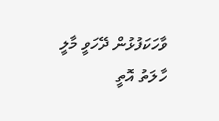ވާހަކަފުޅުން ދޭހަވީ މާލީ ހާލަތު އޮތީ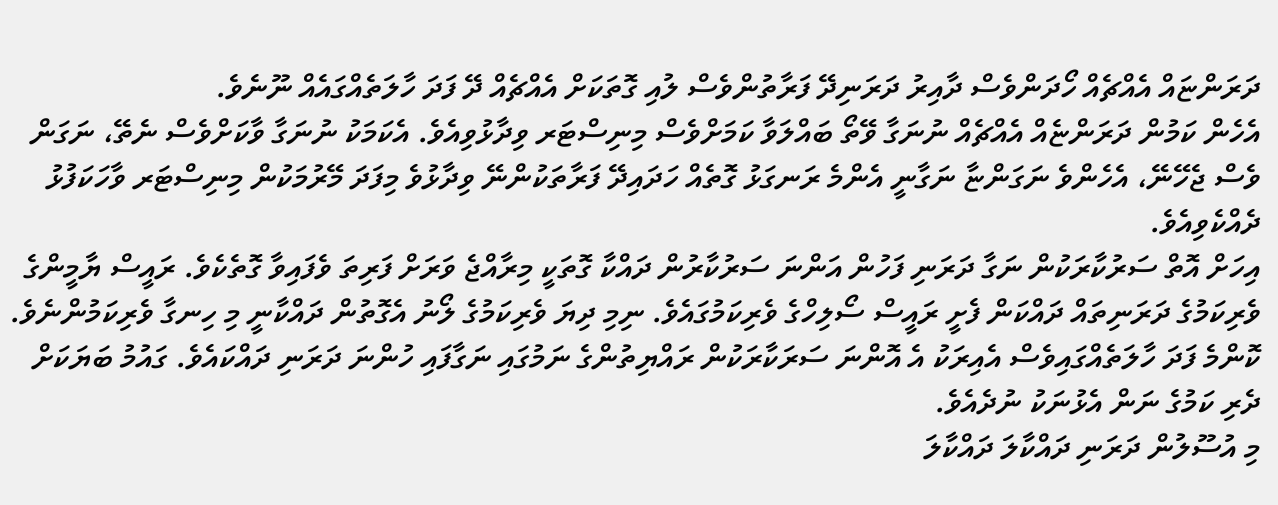ދަރަންޏައް އެއްޗެއް ހޯދަންވެސް ދާއިރު ދަރަނިދޭ ފަރާތުންވެސް ލުއި ގޮތަކަށް އެއްޗެއް ދޭ ފަދަ ހާލަތެއްގައެއް ނޫނެވެ.
އެހެން ކަމުން ދަރަންޏެއް އެއްޗެއް ނުނަގާ ވޭތޯ ބައްލަވާ ކަމަށްވެސް މިނިސްޓަރ ވިދާޅުވިއެވެ. އެކަމަކު ނުނަގާ ވާކަށްވެސް ނެތޭ، ނަގަން ވެސް ޖެހޭނޭ، އެހެންވެ ނަގަންޏާ ނަގާނީ އެންމެ ރަނގަޅު ގޮތެއް ހަދައިދޭ ފަރާތަކުންނޭ ވިދާޅުވެ މިފަދަ މޭރުމަކުން މިނިސްޓަރ ވާހަކަފުޅު ދެއްކެވިއެވެ.
އިހަށް އޮތް ސަރުކާރަކުން ނަގާ ދަރަނި ފަހުން އަންނަ ސަރުކާރުން ދައްކާ ގޮތަކީ މިރާއްޖެ ވަރަށް ފަރިތަ ވެފައިވާ ގޮތެކެވެ. ރައީސް ޔާމީންގެ ވެރިކަމުގެ ދަރަނިތައް ދައްކަން ފެށީ ރައީސް ސޯލިހްގެ ވެރިކަމުގައެވެ. ނިމި ދިޔަ ވެރިކަމުގެ ލޯނު އެގޮތުން ދައްކާނީ މި ހިނގާ ވެރިކަމުންނެވެ. ކޮންމެ ފަދަ ހާލަތެއްގައިވެސް އެއިރަކު އެ އޮންނަ ސަރަކާރަކުން ރައްޔިތުންގެ ނަމުގައި ނަގާފައި ހުންނަ ދަރަނި ދައްކައެވެ. ގައުމު ބަޔަކަށް ދެރި ކަމުގެ ނަން އެޅުނަކު ނުދެއެވެ.
މި އުސޫލުން ދަރަނި ދައްކާލަ ދައްކާލަ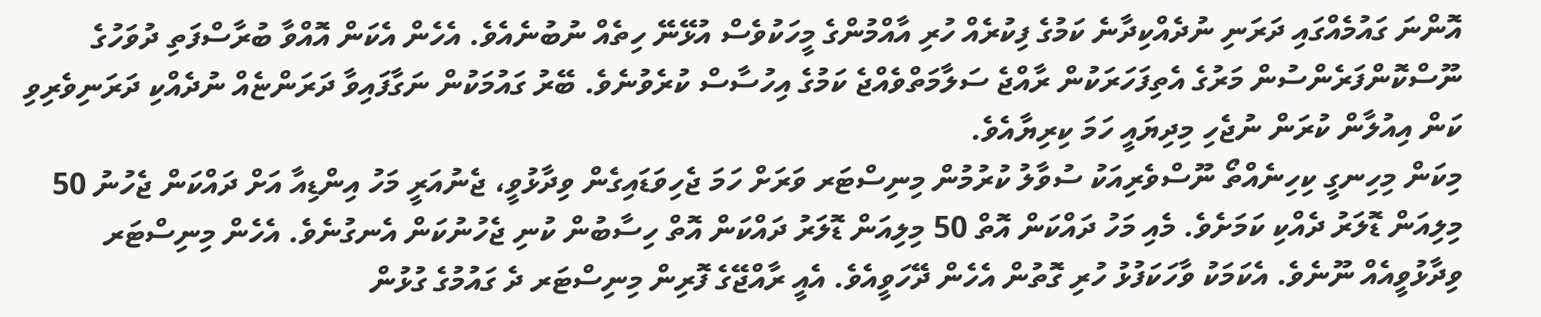އޮންނަ ގައުމެއްގައި ދަރަނި ނުދެއްކިދާނެ ކަމުގެ ފިކުރެއް ހުރި އާއްމުންގެ މީހަކުވެސް އުޅޭނޭ ހިތެއް ނުބުނެއެވެ. އެހެން އެކަން އޮއްވާ ބުރާސްފަތި ދުވަހުގެ ނޫސްކޮންފަރެންސުން މަރުގެ އެތިފަހަރަކުން ރާއްޖެ ސަލާމަތްވެއްޖެ ކަމުގެ އިހުސާސް ކުރެވުނެވެ. ބޭރު ގައުމަކުން ނަގާފައިވާ ދަރަންޏެއް ނުދެއްކި ދަރަނިވެރިވި ކަން އިއުލާން ކުރަން ނުޖެހި މިދިޔައީ ހަމަ ކިރިޔާއެވެ.
މިކަން މިހިނގީ ކިހިނެއްތޯ ނޫސްވެރިއަކު ސުވާލު ކުރުމުން މިނިސްޓަރ ވަރަށް ހަމަ ޖެހިވަޑައިގެން ވިދާޅުވީ، ޖެނުއަރީ މަހު އިންޑިއާ އަށް ދައްކަން ޖެހުނު 50 މިލިއަން ޑޮލަރު ދެއްކި ކަމަށެވެ. މެއި މަހު ދައްކަން އޮތް 50 މިލިއަން ޑޮލަރު ދައްކަން އޮތް ހިސާބުން ކުނި ޖެހުނުކަން އެނގުނެވެ. އެހެން މިނިސްޓަރ ވިދާޅުވީއެއް ނޫނެވެ. އެކަމަކު ވާހަކަފުޅު ހުރި ގޮތުން އެހެން ދޭހަވީއެވެ. އެއީ ރާއްޖޭގެ ފޮރިން މިނިސްޓަރ ދެ ގައުމުގެ ގުޅުން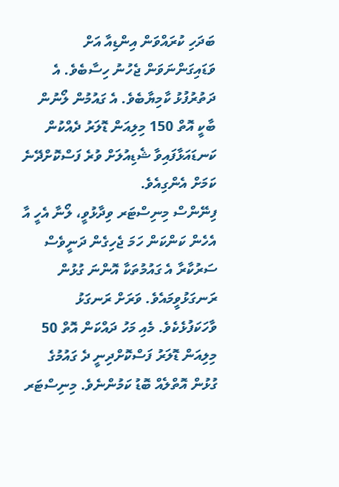ބަދަހި ކުރައްވަން އިންޑިއާ އަށް ވަޑައިގަންނަވަން ޖެހުނު ހިސާބެވެ. އެ ދަތުރުފުޅު ކާމިޔާބެވެ. އެ ގައުމުން ލޯނުން ބާކީ އޮތް 150 މިލިއަން ޑޮލަރު ދެއްކުން ކަނޑައަޅާފައިވާ ޝެޑިއުލަށް ވުރެ ފަސްކޮށްދޭނެ ކަމަށް އެންގިއެވެ.
ފިނޭންސް މިނިސްޓަރ ވިދާޅުވީ، ލޯނާ އެހީ އާ އެހެން ކަންކަން ހަމަ ޖެހިގެން ދަނީވެސް ސަރުކާރާ އެ ގައުމުތަކާ އޮންނަ ގުޅުން ރަނގަޅުވީމައެވެ. ވަރަށް ރަނގަޅު ވާހަކަފުޅެކެވެ. މެއި މަހު ދައްކަން އޮތް 50 މިލިއަން ޑޮލަރު ފަސްކޮށްދިނީ ދެ ގައުމުގެ ގުޅުން އޮތްލެއް ބޮޑު ކަމުންނެވެ. މިނިސްޓަރ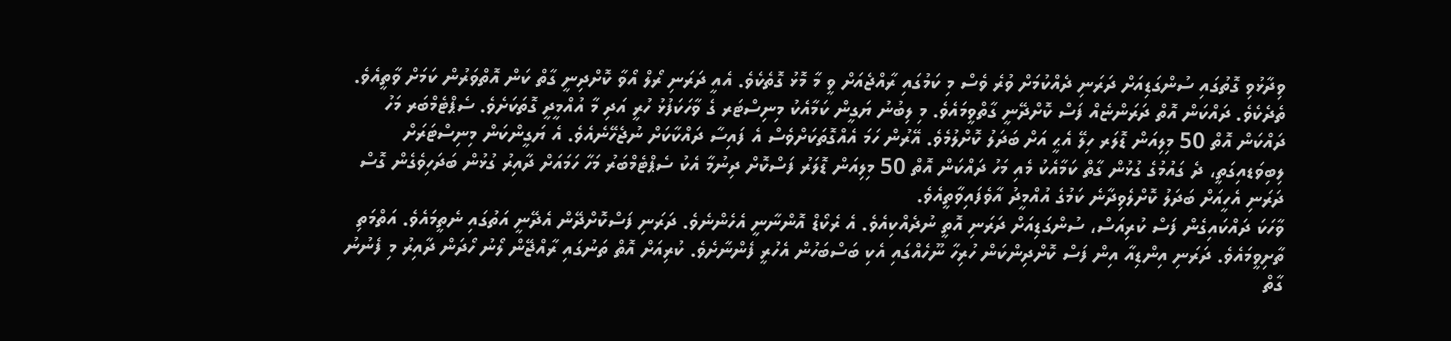ވިދާޅުވި ގޮތުގައި ސުންގަޑިއަށް ދަރަނި ދެއްކުމަށް ވުރެ ވެސް މި ކަމުގައި ރާއްޖެއަށް ވީ މާ މޮޅު ގޮތެކެވެ. އެއީ ދަރަނި ރޯލް އޯވާ ކޮށްދިނީ ގާތް ކަން އޮތްވަރުން ކަމަށް ވާތީއެވެ. ތެދެކެވެ. ދައްކަން އޮތް ދަރަންޏެއް ފަސް ކޮށްދޭނީ ގާތްވީމައެވެ. މި ލިބުނު ޔަގީން ކަމާއެކު މިނިސްޓަރ ގެ ވާހަކަފުޅު ހުރީ އަދި މާ އުއްމީދީ ގޮތަކަށެވެ. ސެޕްޓެމްބަރ މަހު ދައްކަން އޮތް 50 މިލިއަން ޑޮލަރ ހިލޭ އެޙީ އަށް ބަދަލު ކޮށްލުމެވެ. އޭރުން ހަމަ އެއްގޮތަކަށްވެސް އެ ފައިސާ ދައްކާކަށް ނުޖެހޭނެއެވެ. އެ ޔަގީންކަން މިނިސްޓަރަށް ލިބިވަޑއިގަތީ، ދެ ގައުމުގެ ގުޅުން ގާތް ކަމާއެކު މެއި މަހު ދައްކަން އޮތް 50 މިލިއަން ޑޮލަރު ފަސްކޮށް ދިނުމާ އެކު ސެޕްޓެމްބަރު މަހާ ހަމައަށް ދާއިރު ގުޅުން ބަދަހިވެގެން ގޮސް ދަރަނި އެހީއަށް ބަދަލު ކޮށްލެވިދާނެ ކަމުގެ އުއްމީދު އާވެފައިވާތީއެވެ.
ވާހަކަ ދައްކައިގެން ފަސް ކުރިއަސް، ސުންގަޑިއަށް ދަރަނި އޮތީ ނުދެއްކިއެވެ. އެ ރެކޯޑް އޮންނާނީ އެހެންނެވެ. ދަރަނި ފަސްކޮށްދޭން އެދޭނީ އަތުގައި ނެތީމައެވެ. އަތްމަތި ތާށިވީމައެވެ. ދަރަނި އިންޑިއާ އިން ފަސް ކޮށްދިންކަން ހުރިހާ ނޫހެއްގައި އެކި ބަސްބަހުން އެހުރީ ފެންނާށެވެ. ކުރިއަށް އޮތް ތަނުގައި ރާއްޖޭން ލޯނު ހޯދަން ދާއިރު މި ފެނުނު ގާތް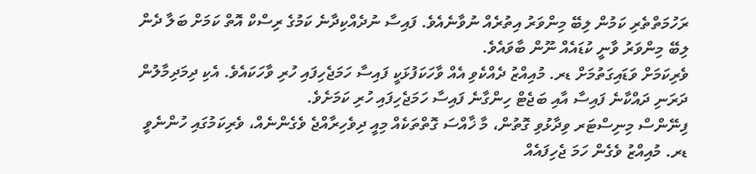ރަހުމަތްތެރި ކަމުން ލިބޭ މިންވަރު އިތުރެއް ނުވާނެއެވެ. ފައިސާ ނުދެއްކިދާނެ ކަމުގެ ރިސްކް އޮތް ކަމަށް ބަލާ ދެން ލިބޭ މިންވަރު ވާނީ ކުޑައެއް ނޫން ބާވައެވެ.
ވެރިކަމަށް ވަޑައިގަތުމަށް ޑރ. މުއިއްޒު ދެއްކެވި އެއް ވާހަކަފުޅަކީ ފައިސާ ހަމަޖެހިފައި ހުރި ވާހަކައެވެ. އެކި ދިމަދިމާލުން ދަރަނި ދައްކާނެ ފައިސާ އާއި ބަޖެޓް ހިންގާނެ ފައިސާ ހަމަޖެހިފައި ހުރި ކަމަށެވެ.
ފިނޭންސް މިނިސްޓަރ ވިދާޅުވި ގޮތުން، މާ ޚާއްސަ ގޮތްތަކެއް މިއީ ދިވެހިރާއްޖެ ވެގެންނެއް، ވެރިކަމުގައި ހުންނެވީ ޑރ. މުއިއްޒު ވެގެން ހަމަ ޖެހިފައެއް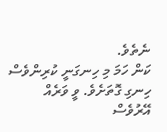ނެތެވެ.
ކަން ހަމަ މި ހިނގަނީ ކުރިންވެސް ހިނގި ގޮތަށެވެ. ވީ ވަރެއް އޭރުވެސް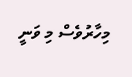މިހާރުވެސް މި ވަނީ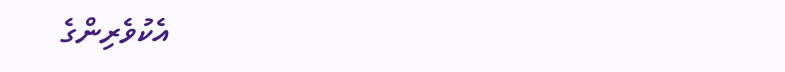އެކުވެރިންގެ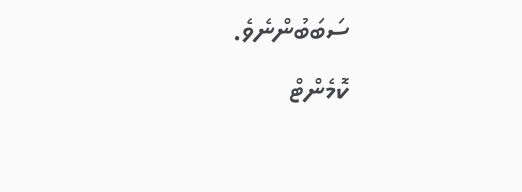ސަބަބުންނެވެ.
ކޮމެންޓް